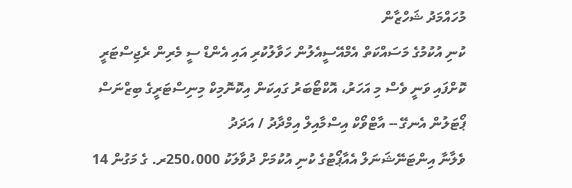މުހައްމަދު ޝަހްޒާން
ކުނި އުކުމުގެ މަސައްކަތް އެމްއޭސީއެލުން ހަވާލުކުރި އައި އެންޑް ސީ މެރިން ރެޖިސްޓަރީ ކޮށްފައި ވަނީ ވެސް މި އަހަރު، އޮކްޓޯބަރު ގައިކަން އިކޮނޮމިކް މިނިސްޓަރީގެ ބިޒްނަސް ޕޯޓަލުން އެނގޭ -- އާޓްވޯކް އިސްމާއިލް އިމްދާދު / އަދަދު
ވެލާނާ އިންޓަނޭޝަނަލް އެއާޕޯޓުގެ ކުނި އުކުމަށް ދުވާލަކު 250،000ރ. ގެ މަގުން 14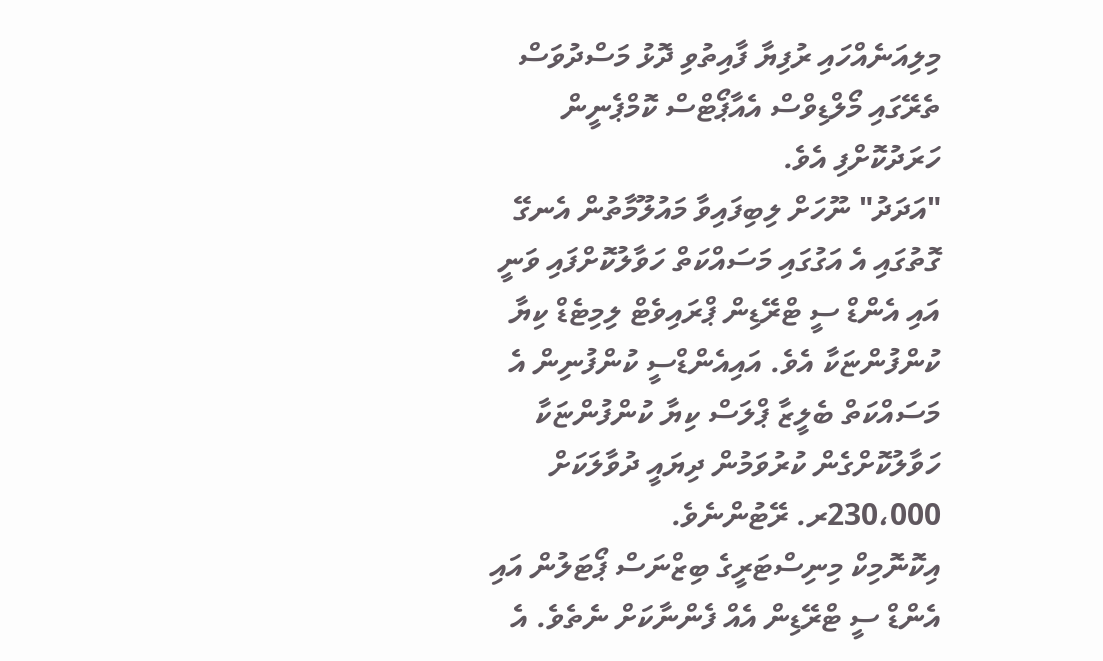މިލިއަނެއްހައި ރުފިޔާ ފާއިތުވި ދޮޅު މަސްދުވަސް ތެރޭގައި މޯލްޑިވްސް އެއާޕޯޓްސް ކޮމްޕެނީން ހަރަދުކޮށްފި އެވެ.
"އަދަދު" ނޫހަށް ލިބިފައިވާ މައުލޫމާތުން އެނގޭ ގޮތުގައި އެ އަގުގައި މަސައްކަތް ހަވާލުކޮށްފައި ވަނީ އައި އެންޑް ސީ ޓްރޭޑިން ޕްރައިވެޓް ލިމިޓެޑް ކިޔާ ކުންފުންޏަކާ އެވެ. އައިއެންޑްސީ ކުންފުނިން އެ މަސައްކަތް ބެލީޒާ ޕްލަސް ކިޔާ ކުންފުންޏަކާ ހަވާލުކޮށްގެން ކުރުވަމުން ދިޔައީ ދުވާލަކަށް 230،000ރ. ރޭޓުންނެވެ.
އިކޮނޮމިކް މިނިސްޓަރީގެ ބިޒްނަސް ޕޯޓަލުން އައި އެންޑް ސީ ޓްރޭޑިން އެއް ފެންނާކަށް ނެތެވެ. އެ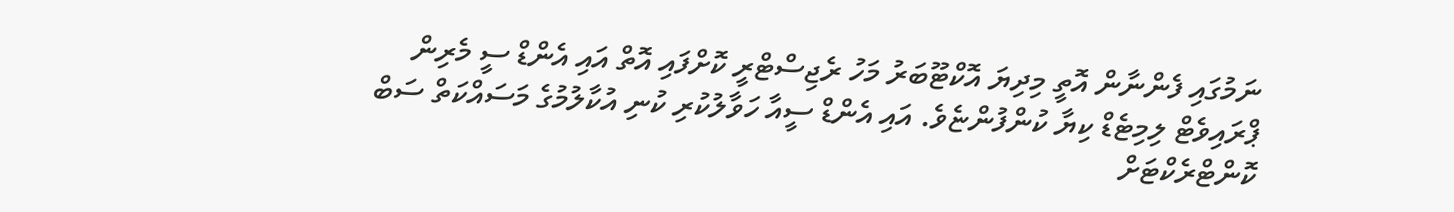ނަމުގައި ފެންނާން އޮތީ މިދިޔަ އޮކްޓޫބަރު މަހު ރެޖިސްޓްރީ ކޮށްފައި އޮތް އައި އެންޑް ސީ މެރިން ޕްރައިވެޓް ލިމިޓެޑް ކިޔާ ކުންފުންޏެވެ. އައި އެންޑް ސީއާ ހަވާލުކުރި ކުނި އުކާލުމުގެ މަސައްކަތް ސަބް ކޮންޓްރެކްޓަށް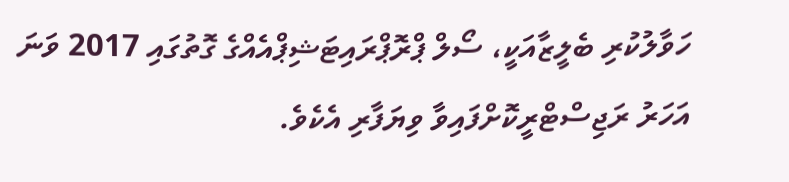ހަވާލުކުރި ބެލީޒާއަކީ، ސޯލް ޕްރޮޕްރައިޓަޝިޕްއެއްގެ ގޮތުގައި 2017 ވަނަ އަހަރު ރަޖިސްޓްރީކޮށްފައިވާ ވިޔަފާރި އެކެވެ.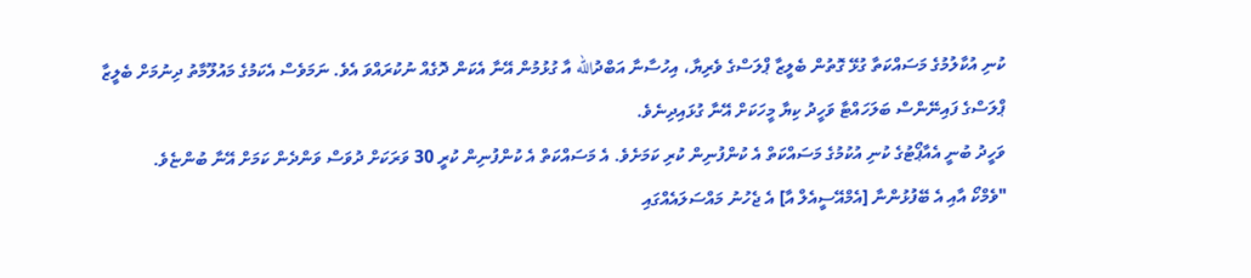ކުނި އުކާލުމުގެ މަސައްކަތާ ގުޅޭ ގޮތުން ބެލީޒާ ޕްލަސްގެ ވެރިޔާ، އިހުސާނާ އަބްދުالله އާ ގުޅުމުން އޭނާ އެކަން ދޮގެއް ނުކުރައްވަ އެވެ. ނަމަވެސް އެކަމުގެ މައުލޫމާތު ދިނުމަށް ބެލީޒާ ޕްލަސްގެ ފައިނޭންސް ބަލަހައްޓާ ވަހީދު ކިޔާ މީހަކަށް އޭނާ ގުޅައިދިނެވެ.
ވަހީދު ބުނީ އެއާޕޯޓުގެ ކުނި އުކުމުގެ މަސައްކަތް އެ ކުންފުނިން ކުރި ކަމަށެވެ. އެ މަސައްކަތް އެ ކުންފުނިން ކުރީ 30 ވަރަކަށް ދުވަސް ވަންދެން ކަމަށް އޭނާ ބުންޏެވެ.
"ވެމްކޯ އާއި އެ ބޭފުޅުންނާ [އެމްއޭސީއެލް އާ] އެ ޖެހުނު މައްސަލައެއްގައި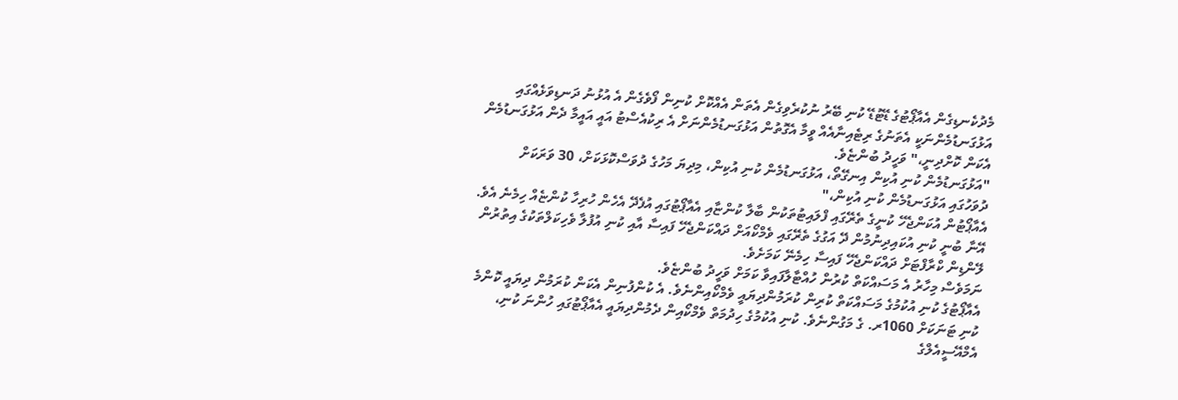މެދުކެނޑިގެން އެއާޕޯޓުގެ ޑޭޓުޑޭ ކުނި ބޭރު ނުކުރެވިގެން އެތަން އެއްކޮށް ކުނިން ފޯވެގެން އެ އުޅުނު ދަނޑިވަޅެއްގައި އަޅުގަނޑުމެންނަކީ އެތަނުގެ ރިޓެއިނާއެއް ވީމާ އެގޮތުން އަޅުގަނޑުމެންނަށް އެ ރިކުއެސްޓު އައީ އައީމާ ދެން އަޅުގަނޑުމެން އެކަން ކޮށްދިނީ،" ވަހީދު ބުންޏެވެ.
"އަޅުގަނޑުމެން ކުނި އުކިން އިނގޭތޯ، އަޅުގަނޑުމެން ކުނި އުކިން، މިދިޔަ މަހުގެ ދުވަސްކޮޅަކަށް، 30 ވަރަކަށް ދުވަހުގައި އަޅުގަނޑުމެން ކުނި އުކިން،"
އެއާޕޯޓުން އުކަންޖެހޭ ކުނީގެ ތެރޭގައި ފްލައިޓުތަކުން ބާލާ ކުންޏާއި އެއާޕޯޓުގައި އުފެދޭ އެހެން ހުރިހާ ކުންޏެއް ހިމެނެ އެވެ.
އޭނާ ބުނީ ކުނި އުކައިދިނުމުން ދޭ އަގުގެ ތެރޭގައި ވެމްކޯއަށް ދައްކަންޖެހޭ ފައިސާ އާއި ކުނި އުފުލާ ވެހިކަލްތަކުގެ އިތުރުން ލޭންޑިން ކްރާފްޓަށް ދައްކަންޖެހޭ ފައިސާ ހިމެނޭ ކަމަށެވެ.
ނަމަވެސް މިހާރު އެ މަސައްކަތް ކުރުން ހުއްޓާލާފައިވާ ކަމަށް ވަހީދު ބުންޏެވެ.
އެއާޕޯޓުގެ ކުނި އުކުމުގެ މަސައްކަތް ކުރިން ކުރަމުންދިޔައީ ވެމްކޯއިންނެވެ. އެ ކުންފުނިން އެކަން ކުރަމުން ދިޔައީ ކޮންމެ ކުނި ޓަނަކަށް 1060ރ. ގެ މަގުންނެވެ. ކުނި އުކުމުގެ ހިދުމަތް ވެމްކޯއިން ދެމުންދިޔައީ އެއާޕޯޓުގައި ހުންނަ ކުނި، އެމްއޭސީއެލްގެ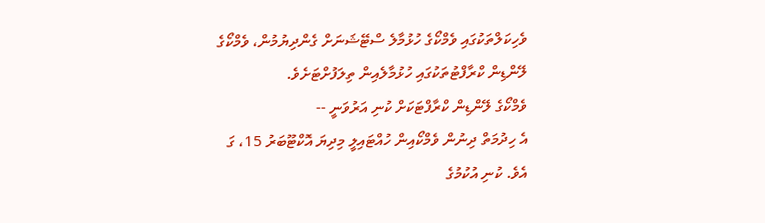ވެހިކަލްތަކުގައި ވެމްކޯގެ ހުޅުމާލެ ސްޓޭޝަނަށް ގެންދިޔުމުން، ވެމްކޯގެ ލޭންޑިން ކްރާފްޓުތަކުގައި ހުޅުމާލެއިން ތިލަފުށްޓަށެވެ.
ވެމްކޯގެ ލޭންޑިން ކްރާފްޓަކަށް ކުނި އަރުވަނީ --
އެ ހިދުމަތް ދިނުން ވެމްކޯއިން ހުއްޓައިލީ މިދިޔަ އޮކްޓޫބަރު 15، ގަ އެވެ. ކުނި އުކުމުގެ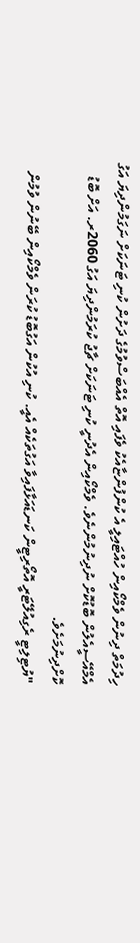ހިދުމަތް ދިނުން ވެމްކޯއިން ހުއްޓައިލީ އެ ކުންފުންޏާއެކު ވެފައި އޮތް އެއްބަސްވުމުގެ ދަށުން ކުނި ޓަނަކަށް ނަގަމުންދިޔަ އަގު އެމްއޭސީއެލުން ބޮޑުކޮށް ނުދިނުމުންނެވެ. ވެމްކޯއިން އެދުނީ ކުނި ޓަނަކަށް ޗާޖު ކުރަމުންދިޔަ އަގު 2060ރ. އަށް ބޮޑު ކޮށްދިނުމަށެވެ.
"ޔުޓިލިޓީ ރެގިއުލޭޓަރީ އޮތޯރިޓީން ކަނޑައަޅާފައިވާ އަގުތަކެއް އެއީ. ކުނި އުކުން އަގުބޮޑު ކުރަން ވެމްކޯއިން ބޭނުން ވުމުން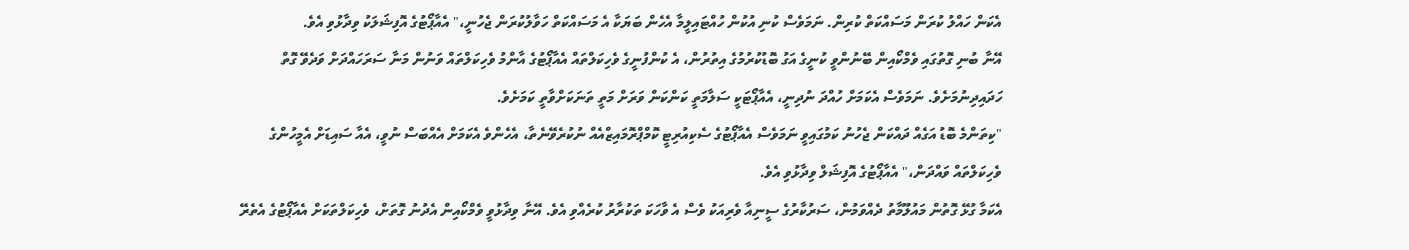އެކަން ހައްލު ކުރަން މަސައްކަތް ކުރިން. ނަމަވެސް ކުނި އުކުން ހުއްޓައިލީމާ އެހެން ބަޔަކާ އެ މަސައްކަތް ހަވާލުކުރަން ޖެހުނީ،" އެއާޕޯޓުގެ އޮފިޝަލަކު ވިދާޅުވި އެވެ.
އޭނާ ބުނި ގޮތުގައި ވެމްކޯއިން ބޭނުންވީ ކުނީގެ އަގު ބޮޑުކުރުމުގެ އިތުރުން، އެ ކުންފުނީގެ ވެހިކަލްތައް އެއާޕޯޓުގެ އާންމު ވެހިކަލްތައް ވަނުން މަނާ ސަރަހައްދަށް ވަދެވޭ ގޮތް ހަދައިދިނުމަށެވެ. ނަމަވެސް އެކަމަށް ހުއްދަ ނުދިނީ، އެއާޕޯޓަކީ ސަލާމަތީ ކަންކަން ވަރަށް މަތީ ތަނަކަށްވާތީ ކަމަށެވެ.
"ކިތަންމެ ބޮޑު އަގެއް ދައްކަން ޖެހުނު ކަމުގައިވީ ނަމަވެސް އެއާޕޯޓުގެ ސެކިއުރިޓީ ކޮމްޕްރޮމައިޒްއެއް ނުކުރެވޭނެތާ، އެހެންވެ އެކަމަށް އެއްބަސް ނުވީ، އެއާ ސައިޑަށް އެމީހުންގެ ވެހިކަލްތައް ވައްދަން،" އެއާޕޯޓުގެ އޮފިޝަލް ވިދާޅުވި އެވެ.
އެކަމާ ގުޅޭ ގޮތުން މައުލޫމާތު ދެއްވަމުން، ސަރުކާރުގެ ސީނިއާ ވެރިއަކު ވެސް އެ ވާހަކަ ތަކުރާރު ކުރެއްވި އެވެ. އޭނާ ވިދާޅުވީ ވެމްކޯއިން އެދުނު ގޮތަށް، ވެހިކަލްތަކަށް އެއާޕޯޓުގެ އެތެރޭ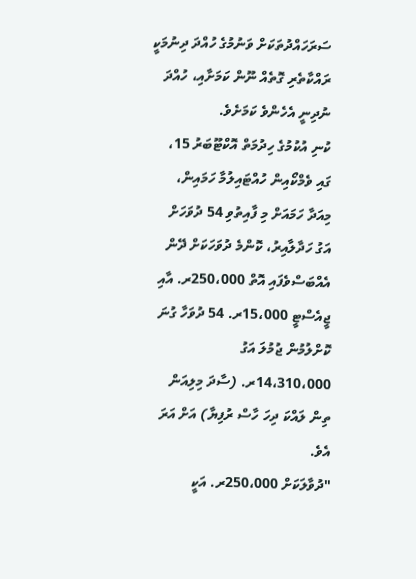ސަރަހައްދުތަކަށް ވަނުމުގެ ހުއްދަ ދިނުމަކީ ރައްކާތެރި ގޮތެއް ނޫން ކަމަށާއި، ހުއްދަ ނުދިނީ އެހެންވެ ކަމަށެވެ.
ކުނި އުކުމުގެ ހިދުމަތް އޮކްޓޫބަރު 15، ގައި ވެމްކޯއިން ހުއްޓައިލުމާ ހަމައިން، މިއަދާ ހަމައަށް މި ފާއިތުވި 54 ދުވަހަށް އަގު ހަދާލާއިރު، ކޮންމެ ދުވަހަކަށް ދޭން އެއްބަސްވެފައި އޮތް 250،000ރ. އާއި ޖީއެސްޓީ 15،000ރ. 54 ދުވަހާ ގުނަ ކޮށްލުމުން ޖުމުލަ އަގު 14،310،000ރ. (ސާދަ މިލިއަން ތިން ލައްކަ ދިހަ ހާސް ރުފިޔާ) އަށް އަރަ އެވެ.
"ދުވާލަކަށް 250،000ރ. އަކީ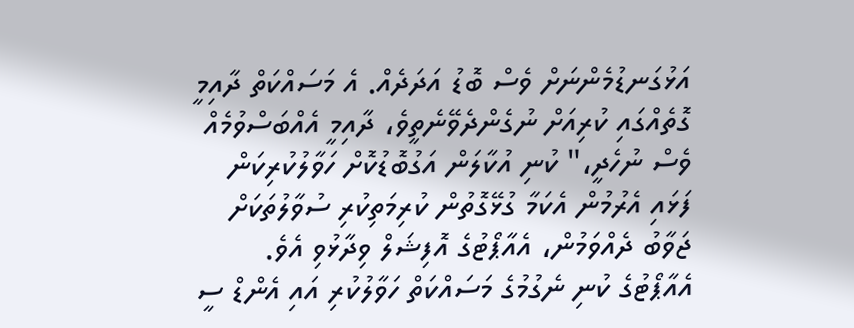އަޅުގަނޑުމެންނަށް ވެސް ބޮޑު އަދަދެއް. އެ މަސައްކަތް ދާއިމީ ގޮތެއްގައި ކުރިއަށް ނުގެންދެވޭނެތީވެ، ދާއިމީ އެއްބަސްވުމެއް ވެސް ނުހެދީ،" ކުނި އުކާލަން އަގުބޮޑުކޮށް ހަވާލުކުރިކަން ފަޅައި އެރުމުން އެކަމާ ގުޅޭގޮތުން ކުރިމަތިކުރި ސުވާލުތަކަށް ޖަވާބު ދެއްވަމުން، އެއާޕޯޓުގެ އޮފިޝަލް ވިދާޅުވި އެވެ.
އެއާޕޯޓުގެ ކުނި ނެގުމުގެ މަސައްކަތް ހަވާލުކުރި އައި އެންޑް ސީ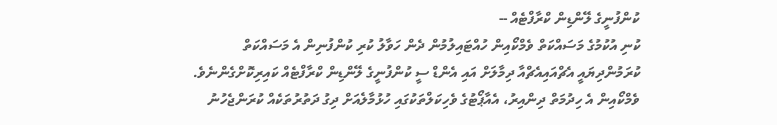ކުންފުނީގެ ލޭންޑިން ކްރާފްޓެއް --
ކުނި އުކުމުގެ މަސައްކަތް ވެމްކޯއިން ހުއްޓައިލުމުން ދެން ހަވާލު ކުރި ކުންފުނިން އެ މަސައްކަތް ކުރަމުންދިޔައީ އެޗްއައިއެޗްއާ ދިމާލަށް އައި އެންޑް ސީ ކުންފުނީގެ ލޭންޑިން ކްރާފްޓެއް ކައިރިކޮށްގެންނެވެ. ވެމްކޯއިން އެ ހިދުމަތް ދިންއިރު، އެއާޕޯޓުގެ ވެހިކަލްތަކުގައި ހުޅުމާލެއަށް ދިގު ދަތުރުތަކެއް ކުރަންޖެހުނު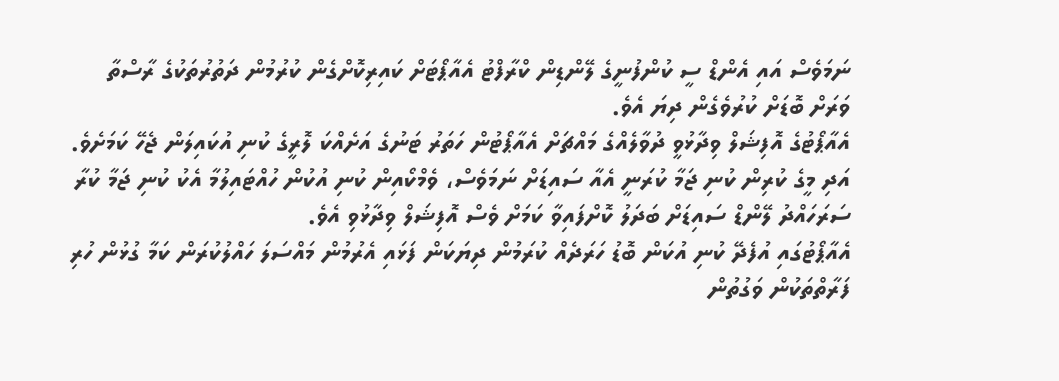ނަމަވެސް އައި އެންޑް ސީ ކުންފުނީގެ ލޭންޑިން ކްރާފްޓު އެއާޕޯޓަށް ކައިރިކޮށްގެން ކުރުމުން ދަތުރުތަކުގެ ރާސްތާ ވަރަށް ބޮޑަށް ކުރުވެގެން ދިޔަ އެވެ.
އެއާޕޯޓުގެ އޮފިޝަލް ވިދާޅުވީ ދުވާލެއްގެ މައްޗަށް އެއާޕޯޓުން ހަތަރު ޓަނުގެ އަށެއްކަ ލޮރީގެ ކުނި އުކައިލަން ޖެހޭ ކަމަށެވެ. އަދި މީގެ ކުރިން ކުނި ޖަމާ ކުރަނީ އެއާ ސައިޑަށް ނަމަވެސް، ވެމްކޯއިން ކުނި އުކުން ހުއްޓައިލުމާ އެކު ކުނި ޖަމާ ކުރާ ސަރަހައްދު ލޭންޑް ސައިޑަށް ބަދަލު ކޮށްފައިވާ ކަމަށް ވެސް އޮފިޝަލް ވިދާޅުވި އެވެ.
އެއާޕޯޓުގައި އުފެދޭ ކުނި އުކަން ބޮޑު ހަރަދެއް ކުރަމުން ދިޔަކަން ފަޅައި އެރުމުން މައްސަލަ ހައްލުކުރަން ކަމާ ގުޅުން ހުރި ފަރާތްތަކުން ވަގުތުން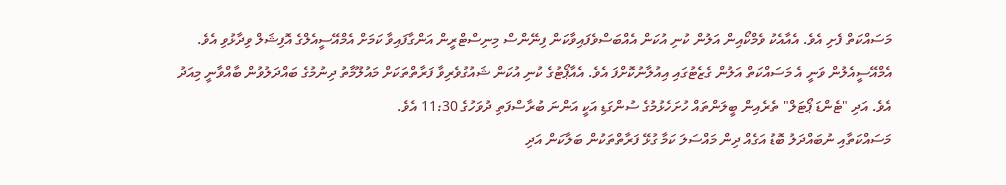މަސައްކަތް ފެށި އެވެ. އެއާއެކު ވެމްކޯއިން އަލުން ކުނި އުކަން އެއްބަސްވެފައިވާކަން ފިނޭންސް މިނިސްޓްރީން އަންގާފައިވާ ކަމަށް އެމްއޭސީއެލްގެ އޮފިޝަލް ވިދާޅުވި އެވެ.
އެމްއޭސީއެލުން ވަނީ އެ މަސައްކަތް އަލުން ގެޒެޓުގައި އިއުލާނުކޮށްފަ އެވެ. އެއާޕޯޓުގެ ކުނި އުކަން ޝައުގުވެރިވާ ފަރާތްތަކަށް މައުލޫމާތު ދިނުމުގެ ބައްދަލުވުން ބާއްވާނީ މިއަދު އެވެ. އަދި "ޓެންޑަ ޕޯޓަލް" ތެރެއިން ބީލަންތައް ހުށަހެޅުމުގެ ސުންގަޑި އަކީ އަންނަ ބުރާސްފަތި ދުވަހުގެ 11:30 އެވެ.
މަސައްކަތާއި ނުބައްދަލު ބޮޑު އަގެއް ދިން މައްސަލަ ކަމާ ގުޅޭ ފަރާތްތަކުން ބަލާކަން އަދި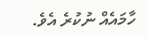ހާމައެއް ނުކުރެ އެވެ.